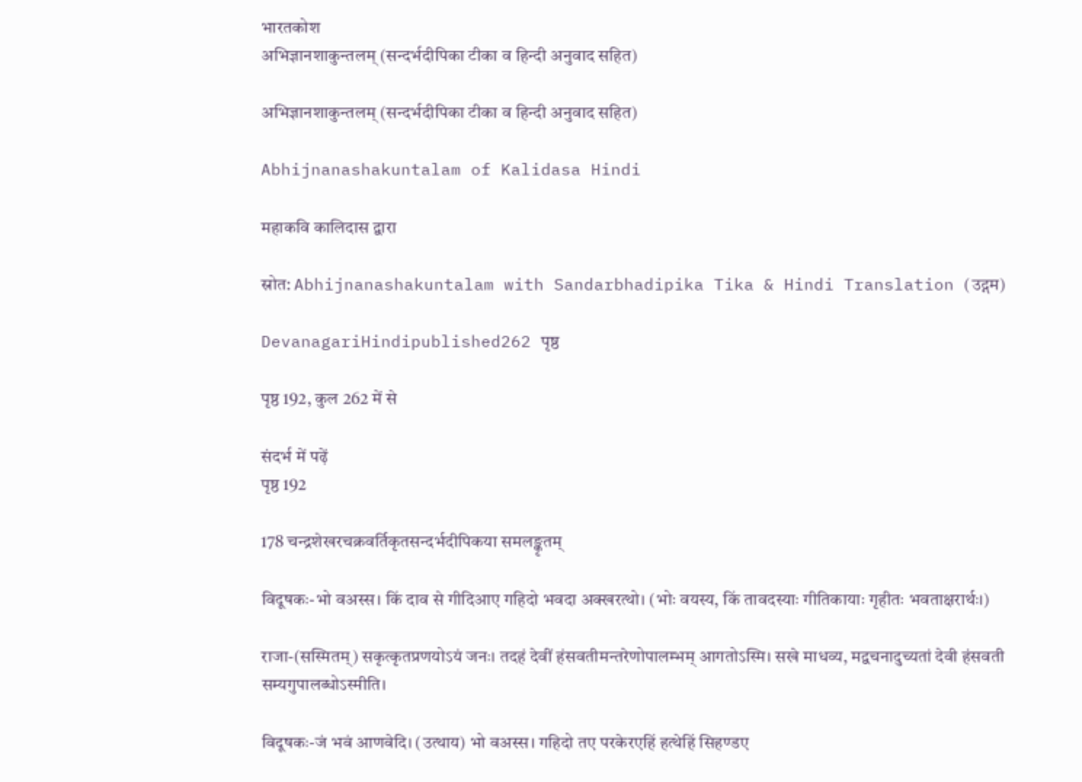भारतकोश
अभिज्ञानशाकुन्तलम् (सन्दर्भदीपिका टीका व हिन्दी अनुवाद सहित)

अभिज्ञानशाकुन्तलम् (सन्दर्भदीपिका टीका व हिन्दी अनुवाद सहित)

Abhijnanashakuntalam of Kalidasa Hindi

महाकवि कालिदास द्वारा

स्रोत: Abhijnanashakuntalam with Sandarbhadipika Tika & Hindi Translation (उद्गम)

DevanagariHindipublished262 पृष्ठ

पृष्ठ 192, कुल 262 में से

संदर्भ में पढ़ें
पृष्ठ 192

178 चन्द्रशेखरचक्रवर्तिकृतसन्दर्भदीपिकया समलङ्कृतम्

विदूषकः-भो वअस्स। किं दाव से गीदिआए गहिदो भवदा अक्खरत्थो। (भोः वयस्य, किं तावदस्याः गीतिकायाः गृहीतः भवताक्षरार्थः।)

राजा-(सस्मितम्) सकृत्कृतप्रणयोऽयं जनः। तदहं देवीं हंसवतीमन्तरेणोपालम्भम् आगतोऽस्मि। सखे माधव्य, मद्वचनादुच्यतां देवी हंसवती सम्यगुपालब्धोऽस्मीति।

विदूषकः-जं भवं आणवेदि। (उत्थाय) भो वअस्स। गहिदो तए परकेरएहिं हत्थेहिं सिहण्डए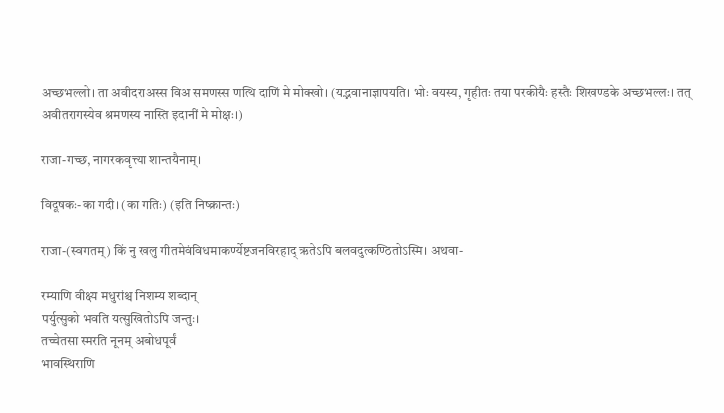अच्छभल्लो। ता अवीदराअस्स विअ समणस्स णत्थि दाणिं मे मोक्खो। (यद्भवानाज्ञापयति। भोः वयस्य, गृहीतः तया परकीयैः हस्तैः शिखण्डके अच्छभल्लः। तत् अवीतरागस्येव श्रमणस्य नास्ति इदानीं मे मोक्षः।)

राजा-गच्छ, नागरकवृत्त्या शान्तयैनाम्।

विदूषकः-का गदी। (का गतिः) (इति निष्क्रान्तः)

राजा-(स्वगतम्) किं नु खलु गीतमेवंविधमाकर्ण्येष्टजनविरहाद् ऋतेऽपि बलवदुत्कण्ठितोऽस्मि। अथवा-

रम्याणि वीक्ष्य मधुरांश्च निशम्य शब्दान्
पर्युत्सुको भवति यत्सुखितोऽपि जन्तुः।
तच्चेतसा स्मरति नूनम् अबोधपूर्वं
भावस्थिराणि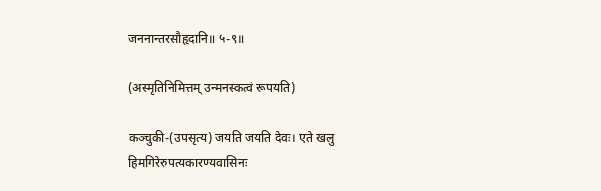जननान्तरसौहृदानि॥ ५-९॥

(अस्मृतिनिमित्तम् उन्मनस्कत्वं रूपयति)

कञ्चुकी-(उपसृत्य) जयति जयति देवः। एते खलु हिमगिरेरुपत्यकारण्यवासिनः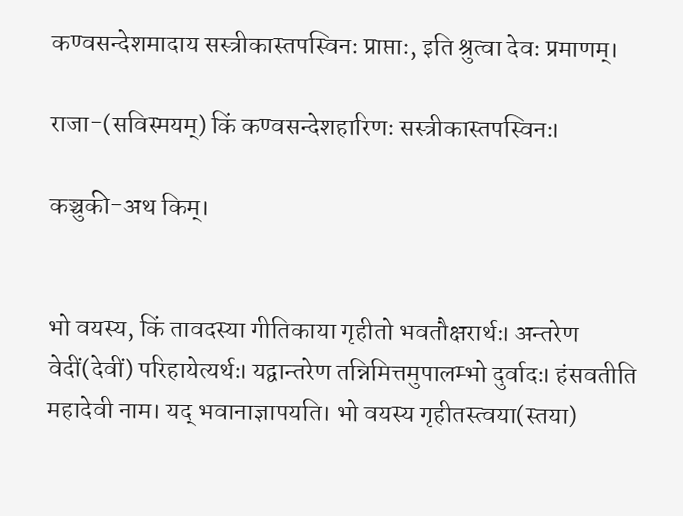कण्वसन्देशमादाय सस्त्रीकास्तपस्विनः प्राप्ताः, इति श्रुत्वा देवः प्रमाणम्।

राजा-(सविस्मयम्) किं कण्वसन्देशहारिणः सस्त्रीकास्तपस्विनः।

कञ्चुकी-अथ किम्।


भो वयस्य, किं तावदस्या गीतिकाया गृहीतो भवतौक्षरार्थः। अन्तरेण वेदीं(देवीं) परिहायेत्यर्थः। यद्वान्तरेण तन्निमित्तमुपालम्भो दुर्वादः। हंसवतीति महादेवी नाम। यद् भवानाज्ञापयति। भो वयस्य गृहीतस्त्वया(स्तया)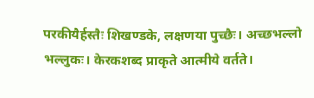परकीयैर्हस्तैः शिखण्डके, लक्षणया पुच्छैः। अच्छभल्लो भल्लुकः। केरकशब्द प्राकृते आत्मीये वर्तते।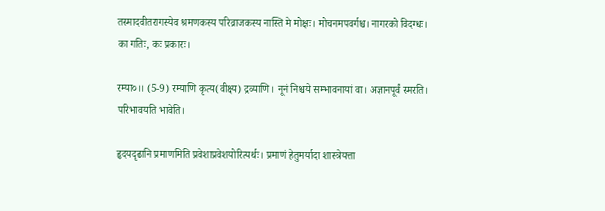तस्मादवीतरागस्येव श्रमणकस्य परिव्राजकस्य नास्ति मे मोक्षः। मोचनमपवर्गश्च। नागरको विदग्धः। का गतिः, कः प्रकारः।

रम्या०।। (5-9) रम्याणि कृत्य(वीक्ष्य) द्रव्याणि। नूनं निश्चये सम्भावनायां वा। अज्ञानपूर्वं स्मरति। परिभावयति भावेति।

हृदयदृढानि प्रमाणमिति प्रवेशाप्रवेशयोरित्यर्थः। प्रमाणं हेतुमर्यादा शास्त्रेयत्ता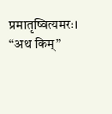प्रमातृष्वित्यमरः। “अथ किम्”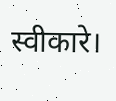स्वीकारे।